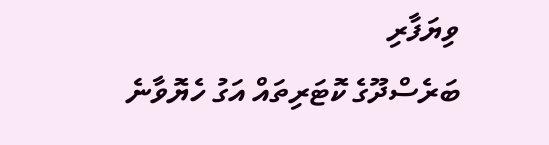ވިޔަފާރި
ބަރެސްދޫގެ ކޮޓަރިތައް އަގު ހެޔޮވާނެ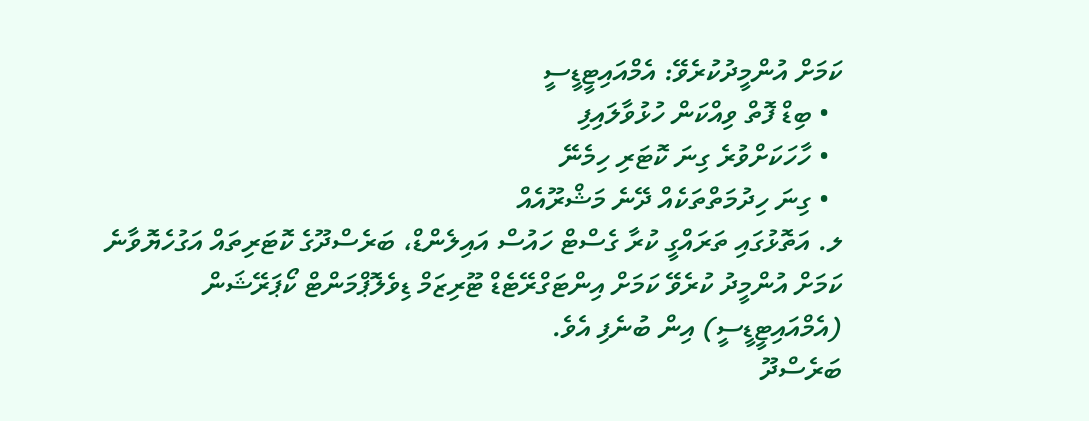ކަމަށް އުންމީދުކުރެވޭ: އެމްއައިޓީޑީސީ
  • ބިޑް ފޮތް ވިއްކަން ހުޅުވާލައިފި
  • ހާހަކަށްވުރެ ގިނަ ކޮޓަރި ހިމެނޭ
  • ގިނަ ހިދުމަތްތަކެއް ދޭނެ މަޝްރޫއެއް
ލ. އަތޮޅުގައި ތަރައްގީ ކުރާ ގެސްޓް ހައުސް އައިލެންޑް، ބަރެސްދޫގެ ކޮޓަރިތައް އަގުހެޔޮވާނެ ކަމަށް އުންމީދު ކުރެވޭ ކަމަށް އިންޓަގްރޭޓެޑް ޓޫރިޒަމް ޑިވެލޮޕްމަންޓް ކޯޕަރޭޝަން (އެމްއައިޓީޑީސީ) އިން ބުނެފި އެވެ.
ބަރެސްދޫ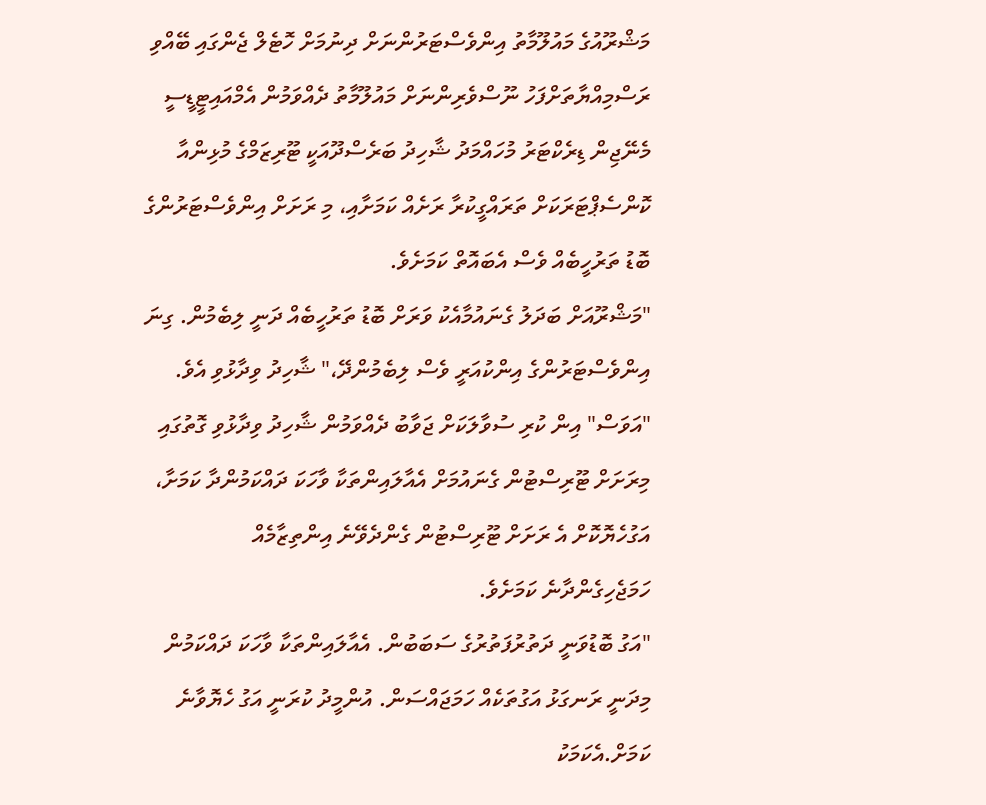މަޝްރޫއުގެ މައުލޫމާތު އިންވެސްޓަރުންނަށް ދިނުމަށް ހޮޓެލް ޖެންގައި ބޭއްވި ރަސްމިއްޔާތަށްފަހު ނޫސްވެރިންނަށް މައުލޫމާތު ދެއްވަމުން އެމްއައިޓީޑީސީ މެނޭޖިން ޑިރެކްޓަރު މުހައްމަދު ޝާހިދު ބަރެސްދޫއަކީ ޓޫރިޒަމްގެ މުޅިންއާ ކޮންސެޕްޓަރަކަށް ތަރައްގީކުރާ ރަށެއް ކަމަށާއި، މި ރަށަށް އިންވެސްޓަރުންގެ ބޮޑު ތަރުހީބެއް ވެސް އެބައޮތް ކަމަށެވެ.
"މަޝްރޫއަށް ބަދަލު ގެނައުމާއެކު ވަރަށް ބޮޑު ތަރުހީބެއް ދަނީ ލިބެމުން. ގިނަ އިންވެސްޓަރުންގެ އިންކުއަރީ ވެސް ލިބެމުންދޭ،" ޝާހިދު ވިދާޅުވި އެވެ.
"އަވަސް" އިން ކުރި ސުވާލަކަށް ޖަވާބު ދެއްވަމުން ޝާހިދު ވިދާޅުވި ގޮތުގައި މިރަށަށް ޓޫރިސްޓުން ގެނައުމަށް އެއާލައިންތަކާ ވާހަކަ ދައްކަމުންދާ ކަމަށާ، އަގުހެޔޮކޮށް އެ ރަށަށް ޓޫރިސްޓުން ގެންދެވޭނެ އިންތިޒާމެއް ހަމަޖެހިގެންދާނެ ކަމަށެވެ.
"އަގު ބޮޑުވަނީ ދަތުރުފަތުރުގެ ސަބަބުން. އެއާލައިންތަކާ ވާހަކަ ދައްކަމުން މިދަނީ ރަނގަޅު އަގުތަކެއް ހަމަޖައްސަން. އުންމީދު ކުރަނީ އަގު ހެޔޮވާނެ ކަމަށް.އެކަމަކު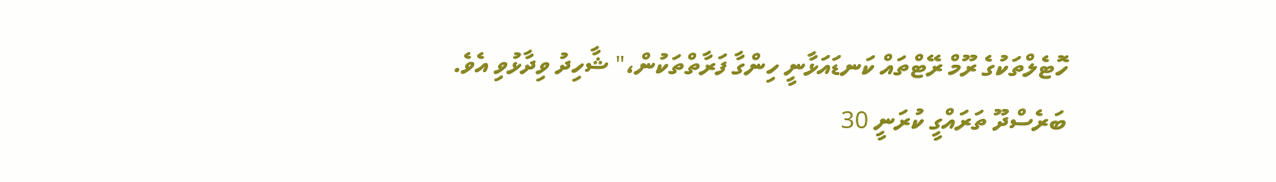ހޮޓެލްތަކުގެ ރޫމް ރޭޓްތައް ކަނޑައަޅާނީ ހިންގާ ފަރާތްތަކުން،" ޝާހިދު ވިދާޅުވި އެވެ.
ބަރެސްދޫ ތަރައްގީ ކުރަނީ 30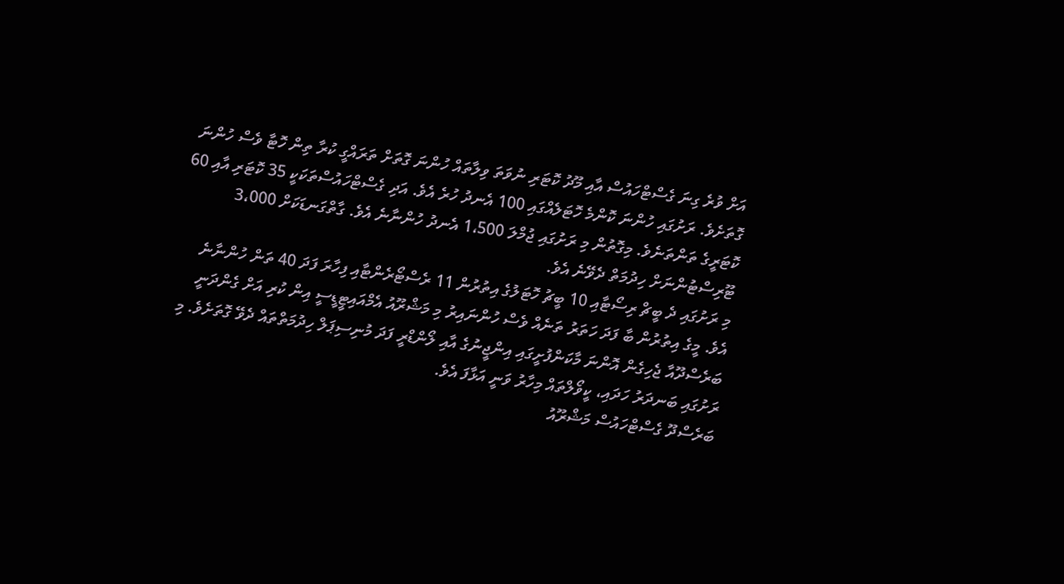އަށް ވުރެ ގިނަ ގެސްޓްހައުސް އާއި މޫދު ކޮޓަރި ނުވަތަ ވިލާތައް ހުންނަ ގޮތަށް ތަރައްގީ ކުރާ ތިން ހޮޓާ ވެސް ހުންނަ ގޮތަށެވެ. ރަށުގައި ހުންނަ ކޮންމެ ހޮޓަލެއްގައި 100 އެނދު ހުރެ އެވެ. އަދި ގެސްޓްހައުސްތަކަކީ 35 ކޮޓަރި އާއި 60 ކޮޓަރީގެ ތަންތަނެވެ. މިގޮތުން މި ރަށުގައި ޖުމްލަ 1،500 އެނދު ހުންނާނެ އެވެ. ގާތްގަނޑަކަށް 3،000 ޓޫރިސްޓުންނަށް ހިދުމަތް ދެވޭނެ އެވެ.
މި ރަށުގައި ދެ ބީޗް ރިސޯޓާއި 10 ބީޗު ހޮޓަލުގެ އިތުރުން 11 ރެސްޓޯރެންޓާއި ފިހާރަ ފަދަ 40 ތަން ހުންނާނެ އެވެ. މީގެ އިތުރުން ބާ ފަދަ ހަތަރު ތަނެއް ވެސް ހުންނައިރު މި މަޝްރޫއު އެމްއައިޓީޑީސީ އިން ކުރި އަށް ގެންދަނީ ބަރެސްދޫއާ ޖެހިގެން އޮންނަ މާކަންފުށީގައި އިންޖީނުގެ އާއި ލޯންޑްރީ ފަދަ މުނިސިޕަލް ހިދުމަތްތައް ދެވޭ ގޮތަށެވެ. މި ރަށުގައި ބަނދަރު ހަދައި، ކީވޯލްތައް މިހާރު ވަނީ އަޅާފަ އެވެ.
ބަރެސްދޫ ގެސްޓްހައުސް މަޝްރޫއު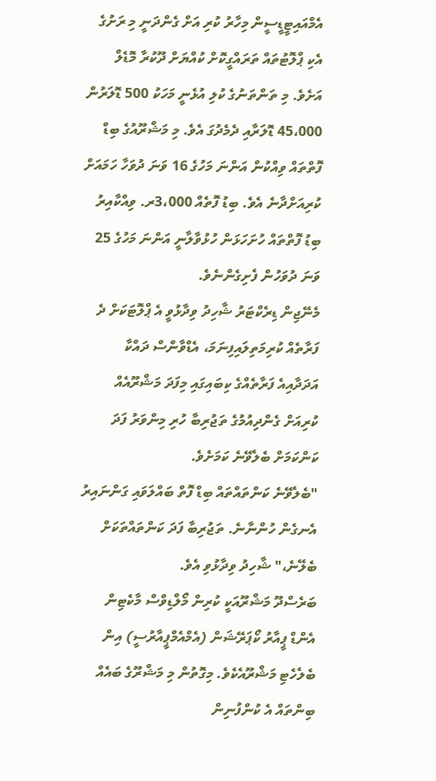އެމްއައިޓީޑީސީން މިހާރު ކުރި އަށް ގެންދަނީ މި ރަށުގެ އެކި ޕްލޮޓުތައް ތަރައްގީކޮށް ކުއްޔަށް ދޫކުރާ މޮޑެލް އަށެވެ. މި ތަންތަނުގެ ކުލި އުޅެނީ މަހަކު 500 ޑޮލަރުން 45،000 ޑޮލަރާއި ދެމެދުގަ އެވެ. މި މަޝްރޫއުގެ ބިޑް ފޮތްތައް ވިއްކުން އަންނަ މަހުގެ 16 ވަނަ ދުވަހާ ހަމައަށް ކުރިއަށްދާނެ އެވެ. ބިޑު ފޮތެއް 3،000ރ. ވިއްކާއިރު ބިޑު ފޮތްތައް ހުށަހަޅަން ހުޅުވާލާނީ އަންނަ މަހުގެ 25 ވަނަ ދުވަހުން ފެށިގެންނެވެ.
މެނޭޖިން ޑިރެކްޓަރު ޝާހިދު ވިދާޅުވީ އެ ޕްލޮޓަކަށް ދެ ފަރާތެއް ކުރިމަތިލައިފިނަމަ، އެޑްވާންސް ދައްކާ އަދަދާއިއެ ފަރާތެއްގެ ކިބައިގައި މިފަދަ މަޝްރޫއެއް ކުރިއަށް ގެންދިއުމުގެ ތަޖުރިބާ ހުރި މިންވަރު ފަދަ ކަންކަމަށް ބެލެވޭނެ ކަމަށެވެ.
"ބެލެވޭނެ ކަންތައްތައް ބިޑް ފޮތް ބައްލަވައި ގަންނައިރު އެނގެން ހުންނާނެ. ތަޖުރިބާ ފަދަ ކަންތައްތަކަށް ބެލޭނެ،" ޝާހިދު ވިދާޅުވި އެވެ.
ބަރެސްދޫ މަޝްރޫއަކީ ކުރިން މޯލްޑިވްސް މާކެޓިން އެންޑް ޕީއާރު ކޯޕަރޭޝަން (އެމްއެމްޕީއާރުސީ) އިން ބެލެހެޓި މަޝްރޫއެކެވެ. މިގޮތުން މި މަޝްރޫގެ ބައެއް ބިންތައް އެ ކުންފުނިން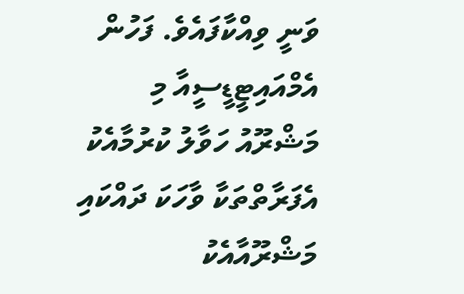ވަނީ ވިއްކާފައެވެ. ފަހުން އެމްއައިޓީޑީސީއާ މި މަޝްރޫއު ހަވާލު ކުރުމާއެކު އެފަރާތްތަކާ ވާހަކަ ދައްކައި މަޝްރޫއާއެކު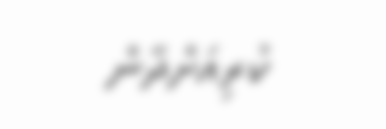ކުރިއަށްދާން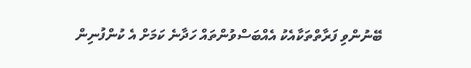ބޭނުންވި ފަރާތްތަކާއެކު އެއްބަސްވުންތައް ހަދާނެ ކަމަށް އެ ކުންފުނިން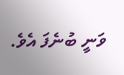ވަނީ ބުނެފަ އެވެ.